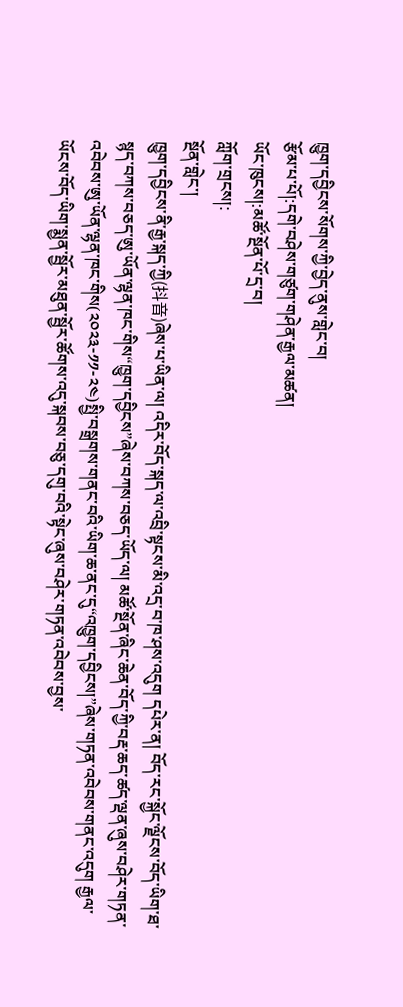ཁྱུག་དབྱིངས་སོགས་ཀྱི་བྱེད་ནུས་གླེང་བ།
རྩོམ་པ་པོ།:དགེ་བཤེས་གཙུག་གཤེན་རྒྱལ་མཚན།
ཡོང་ཁུངས།:མཚོ་སྔོན་པོ་དྲ་བ།
ཀློག་གྲངས།:
སྔོན་གླེང་།
ཁྱུག་དབྱིངས་ནི་རྒྱ་སྐད་ཀྱི(抖音)ཞེས་པ་ཡིན་ལ། འདིར་བོད་སྐད་ལ་འབྲི་སྟངས་མི་འདྲ་བ་ཁ་ཤས་འདུག དཔེར་ན། བོད་རང་སྐྱོང་ལྗོངས་བོད་ཡིག་ཐ་སྙད་བཀས་བཅད་ཨུ་ཡོན་ལྷན་ཁང་གིས“ཁྱུག་དབྱིངས”ཞེས་བཀས་བཅད་ཡོད་ལ། མཚོ་སྔོན་ཞིང་ཆེན་བོད་ཀྱི་བརྡ་ཆད་ཚད་ལྡན་ཞུས་བཤེར་གཏན་འབེབས་ཨུ་ཡོན་ལྷན་ཁང་གིས(༢༠༢༣-༡༡-༢༤)སྤྱི་བསྒྲགས་གནང་བའི་ཡིག་ཆ་ནང་དུ“འཁྱུག་དབྱིངས།”ཞེས་གཏན་འབེབས་གནང་འདུག རྒྱལ་ཡོངས་བོད་ཡིག་སྨྱན་སྦྱོར་མཐུན་སྦྱོར་ཚོགས་འདུ་སྐབས་བཅུ་དགུ་བའི་སྟེང་ཞུས་བཤེར་གཏན་འབེབས་བྱས་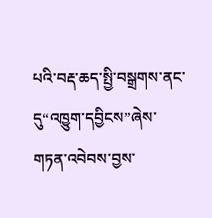པའི་བརྡ་ཆད་སྤྱི་བསྒྲགས་ནང་དུ“འཁྱུག་དབྱིངས”ཞེས་གཏན་འབེབས་བྱས་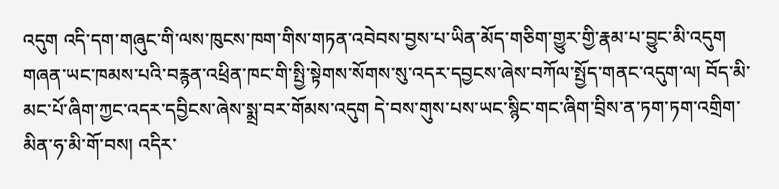འདུག འདི་དག་གཞུང་གི་ལས་ཁུངས་ཁག་གིས་གཏན་འབེབས་བྱས་པ་ཡིན་མོད་གཅིག་གྱུར་གྱི་རྣམ་པ་བྱུང་མི་འདུག གཞན་ཡང་ཁམས་པའི་བརྙན་འཕྲིན་ཁང་གི་སྤྱི་སྟེགས་སོགས་སུ་འདར་དབྱངས་ཞེས་བཀོལ་སྤྱོད་གནང་འདུག་ལ། བོད་མི་མང་པོ་ཞིག་ཀྱང་འདར་དབྱིངས་ཞེས་སྨྲ་བར་གོམས་འདུག དེ་བས་གུས་པས་ཡང་སྙིང་གང་ཞིག་བྲིས་ན་ཏག་ཏག་འགྲིག་མིན་ཧ་མི་གོ་བས། འདིར་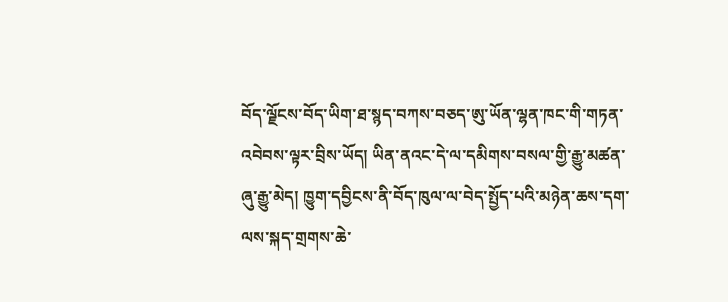བོད་ལྗོངས་བོད་ཡིག་ཐ་སྙད་བཀས་བཅད་ཨུ་ཡོན་ལྷན་ཁང་གི་གཏན་འབེབས་ལྟར་བྲིས་ཡོད། ཡིན་ནའང་དེ་ལ་དམིགས་བསལ་གྱི་རྒྱུ་མཚན་ཞུ་རྒྱུ་མེད། ཁྱུག་དབྱིངས་ནི་བོད་ཁུལ་ལ་བེད་སྤྱོད་པའི་མཉེན་ཆས་དག་ལས་སྐད་གྲགས་ཆེ་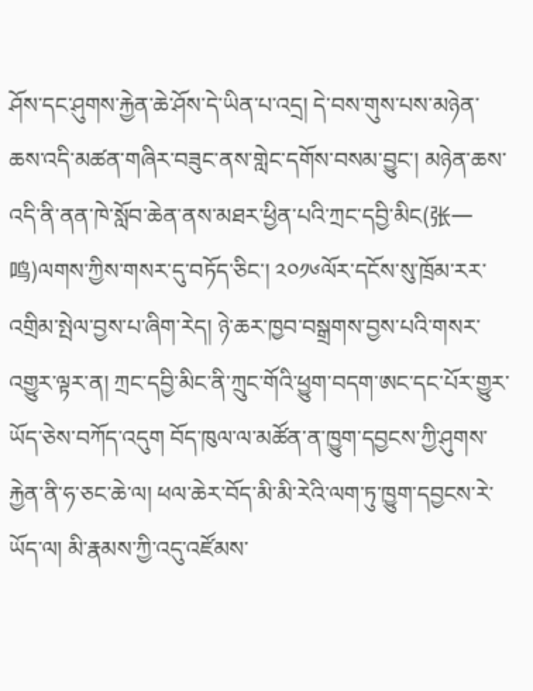ཤོས་དང་ཤུགས་རྐྱེན་ཆེ་ཤོས་དེ་ཡིན་པ་འདྲ། དེ་བས་གུས་པས་མཉེན་ཆས་འདི་མཚན་གཞིར་བཟུང་ནས་གླེང་དགོས་བསམ་བྱུང་། མཉེན་ཆས་འདི་ནི་ནན་ཁེ་སློབ་ཆེན་ནས་མཐར་ཕྱིན་པའི་ཀྲང་དབྱི་མིང(张一鸣)ལགས་ཀྱིས་གསར་དུ་བཏོད་ཅིང་། ༢༠༡༦ལོར་དངོས་སུ་ཁྲོམ་རར་འགྲིམ་སྤེལ་བྱས་པ་ཞིག་རེད། ཉེ་ཆར་ཁྱབ་བསྒྲགས་བྱས་པའི་གསར་འགྱུར་ལྟར་ན། ཀྲང་དབྱི་མིང་ནི་ཀྲུང་གོའི་ཕྱུག་བདག་ཨང་དང་པོར་གྱུར་ཡོད་ཅེས་བཀོད་འདུག བོད་ཁུལ་ལ་མཚོན་ན་ཁྱུག་དབྱངས་ཀྱི་ཤུགས་རྐྱེན་ནི་ཧ་ཅང་ཆེ་ལ། ཕལ་ཆེར་བོད་མི་མི་རེའི་ལག་ཏུ་ཁྱུག་དབྱངས་རེ་ཡོད་ལ། མི་རྣམས་ཀྱི་འདུ་འཛོམས་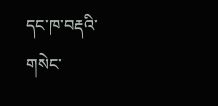དང་ཁ་བརྡའི་གསེང་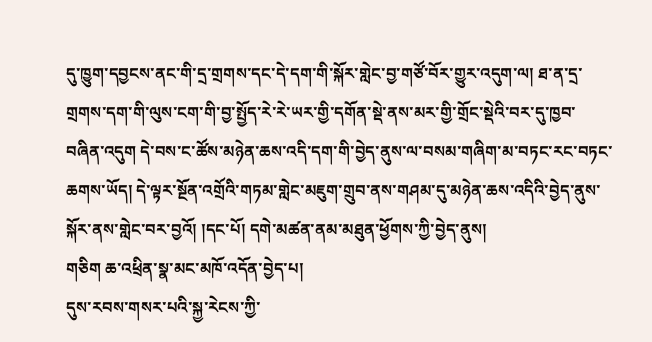དུ་ཁྱུག་དབྱངས་ནང་གི་དྲ་གྲགས་དང་དེ་དག་གི་སྐོར་གླེང་བྱ་གཙོ་བོར་གྱུར་འདུག་ལ། ཐ་ན་དྲ་གྲགས་དག་གི་ལུས་ངག་གི་བྱ་སྤྱོད་རེ་རེ་ཡར་གྱི་དགོན་སྡེ་ནས་མར་གྱི་གྲོང་སྡེའི་བར་དུ་ཁྱབ་བཞིན་འདུག དེ་བས་ང་ཚོས་མཉེན་ཆས་འདི་དག་གི་བྱེད་ནུས་ལ་བསམ་གཞིག་མ་བཏང་རང་བཏང་ཆགས་ཡོད། དེ་ལྟར་སྔོན་འགྲོའི་གཏམ་གླེང་མཇུག་གྲུབ་ནས་གཤམ་དུ་མཉེན་ཆས་འདིའི་བྱེད་ནུས་སྐོར་ནས་གླེང་བར་བྱའོ། །དང་པོ། དགེ་མཚན་ནམ་མཐུན་ཕྱོགས་ཀྱི་བྱེད་ནུས།
གཅིག ཆ་འཕྲིན་སྣ་མང་མཁོ་འདོན་བྱེད་པ།
དུས་རབས་གསར་པའི་སྐྱ་རེངས་ཀྱི་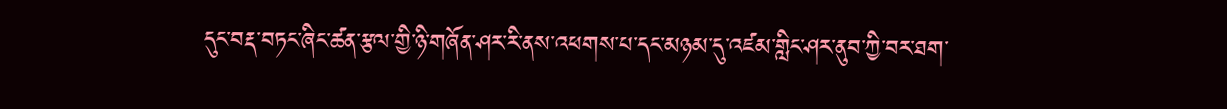དུང་བརྡ་བཏང་ཞིང་ཚན་རྩལ་གྱི་ཉི་གཞོན་ཤར་རི་ནས་འཕགས་པ་དང་མཉམ་དུ་འཛམ་གླིང་ཤར་ནུབ་ཀྱི་བར་ཐག་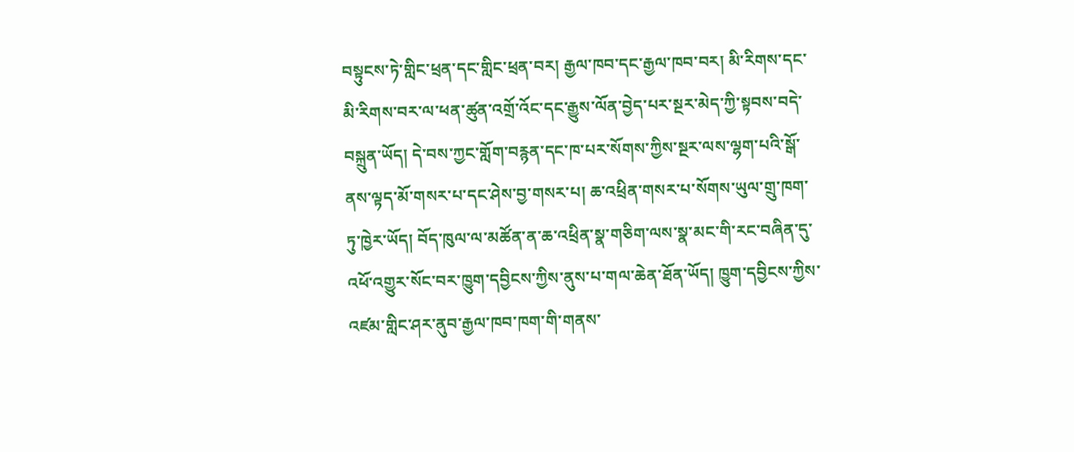བསྟུངས་ཏེ་གླིང་ཕྲན་དང་གླིང་ཕྲན་བར། རྒྱལ་ཁབ་དང་རྒྱལ་ཁབ་བར། མི་རིགས་དང་མི་རིགས་བར་ལ་ཕན་ཚུན་འགྲོ་འོང་དང་རྒྱུས་ལོན་བྱེད་པར་སྔར་མེད་ཀྱི་སྟབས་བདེ་བསྐྲུན་ཡོད། དེ་བས་ཀྱང་གློག་བརྙན་དང་ཁ་པར་སོགས་ཀྱིས་སྔར་ལས་ལྷག་པའི་སྒོ་ནས་ལྟད་མོ་གསར་པ་དང་ཤེས་བྱ་གསར་པ། ཆ་འཕྲིན་གསར་པ་སོགས་ཡུལ་གྲུ་ཁག་ཏུ་ཁྱེར་ཡོད། བོད་ཁུལ་ལ་མཚོན་ན་ཆ་འཕྲིན་སྣ་གཅིག་ལས་སྣ་མང་གི་རང་བཞིན་དུ་འཕོ་འགྱུར་སོང་བར་ཁྱུག་དབྱིངས་ཀྱིས་ནུས་པ་གལ་ཆེན་ཐོན་ཡོད། ཁྱུག་དབྱིངས་ཀྱིས་འཛམ་གླིང་ཤར་ནུབ་རྒྱལ་ཁབ་ཁག་གི་གནས་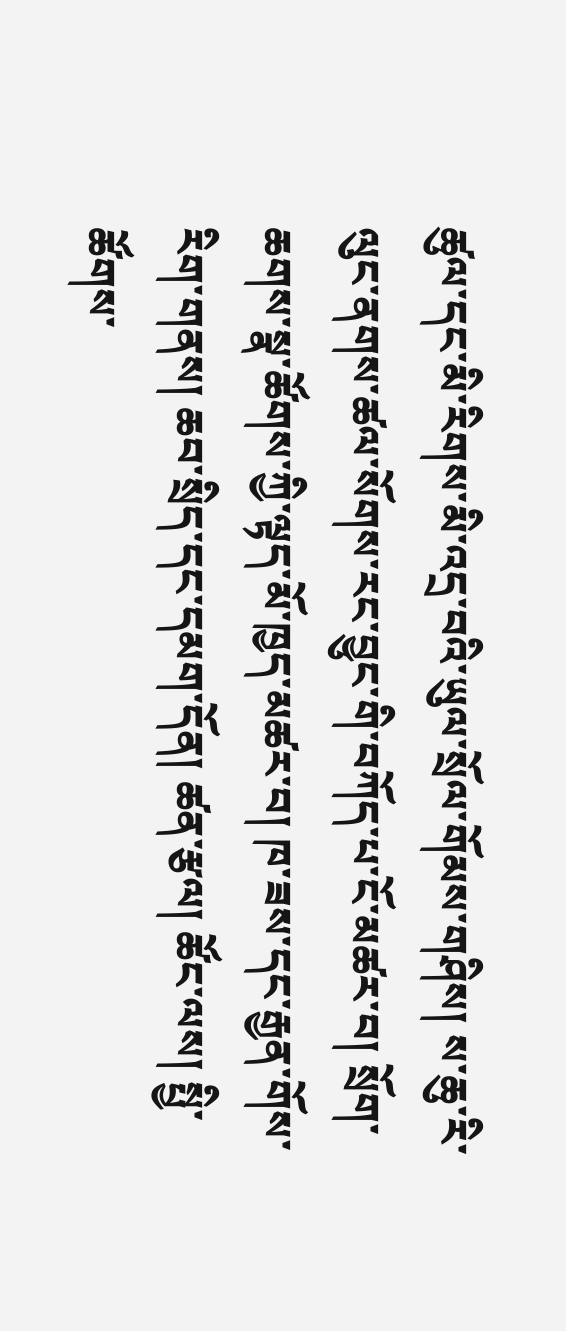ཚུལ་དང་མི་རིགས་མི་འདྲ་བའི་ཡུལ་སྲོལ་གོམས་གཤིས། ས་ཆུ་རི་ལུང་ནགས་ཚལ་སོགས་རང་བྱུང་གི་བཀོད་པ་ངོ་མཚར་བ། སྲོག་ཆགས་སྣ་ཚོགས་ཀྱི་ལྟད་མོ་ཁྱད་མཚར་བ། ཁ་ཟས་དང་རྒྱན་གོས་རིག་གནས། ཆབ་སྲིད་དང་དམག་དོན། ཚན་རྩལ། ཚོང་ལས། སྤྱི་ཚོགས་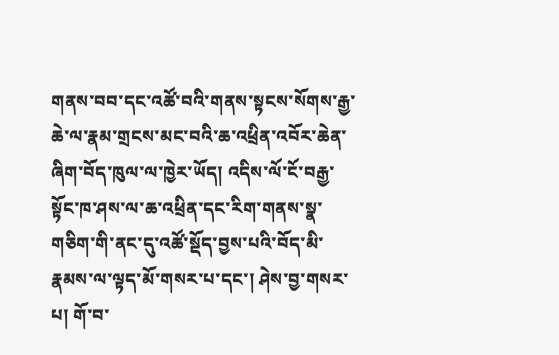གནས་བབ་དང་འཚོ་བའི་གནས་སྟངས་སོགས་རྒྱ་ཆེ་ལ་རྣམ་གྲངས་མང་བའི་ཆ་འཕྲིན་འབོར་ཆེན་ཞིག་བོད་ཁུལ་ལ་ཁྱེར་ཡོད། འདིས་ལོ་ངོ་བརྒྱ་སྟོང་ཁ་ཤས་ལ་ཆ་འཕྲིན་དང་རིག་གནས་སྣ་གཅིག་གི་ནང་དུ་འཚོ་སྡོད་བྱས་པའི་བོད་མི་རྣམས་ལ་ལྟད་མོ་གསར་པ་དང་། ཤེས་བྱ་གསར་པ། གོ་བ་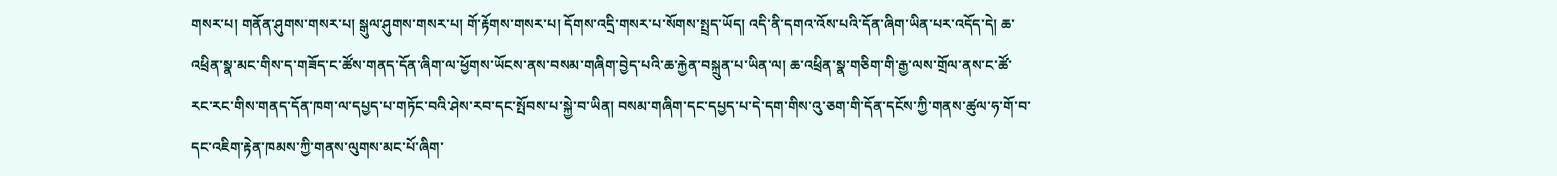གསར་པ། གནོན་ཤུགས་གསར་པ། སྒུལ་ཤུགས་གསར་པ། གོ་རྟོགས་གསར་པ། དོགས་འདྲི་གསར་པ་སོགས་སྤྲད་ཡོད། འདི་ནི་དགའ་འོས་པའི་དོན་ཞིག་ཡིན་པར་འདོད་དེ། ཆ་འཕྲིན་སྣ་མང་གིས་ད་གཟོད་ང་ཚོས་གནད་དོན་ཞིག་ལ་ཕྱོགས་ཡོངས་ནས་བསམ་གཞིག་བྱེད་པའི་ཆ་རྐྱེན་བསྐྲུན་པ་ཡིན་ལ། ཆ་འཕྲིན་སྣ་གཅིག་གི་རྒྱ་ལས་གྲོལ་ནས་ང་ཚོ་རང་རང་གིས་གནད་དོན་ཁག་ལ་དཔྱད་པ་གཏོང་བའི་ཤེས་རབ་དང་སྤོབས་པ་སྐྱེ་བ་ཡིན། བསམ་གཞིག་དང་དཔྱད་པ་དེ་དག་གིས་འུ་ཅག་གི་དོན་དངོས་ཀྱི་གནས་ཚུལ་ཧ་གོ་བ་དང་འཇིག་རྟེན་ཁམས་ཀྱི་གནས་ལུགས་མང་པོ་ཞིག་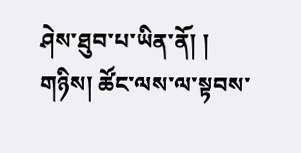ཤེས་ཐུབ་པ་ཡིན་ནོ། །
གཉིས། ཚོང་ལས་ལ་སྟབས་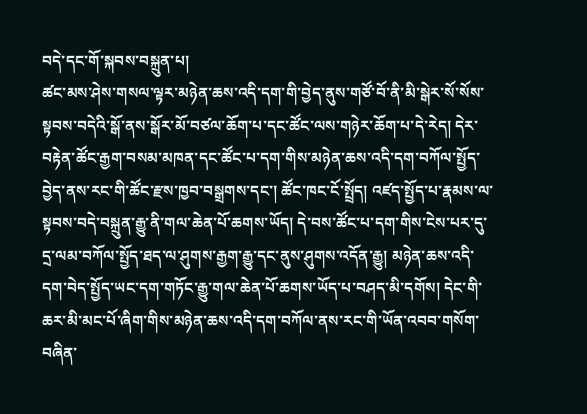བདེ་དང་གོ་སྐབས་བསྐྲུན་པ།
ཚང་མས་ཤེས་གསལ་ལྟར་མཉེན་ཆས་འདི་དག་གི་བྱེད་ནུས་གཙོ་བོ་ནི་མི་སྒེར་སོ་སོས་སྟབས་བདེའི་སྒོ་ནས་སྒོར་མོ་བཙལ་ཆོག་པ་དང་ཚོང་ལས་གཉེར་ཆོག་པ་དེ་རེད། དེར་བརྟེན་ཚོང་རྒྱག་བསམ་མཁན་དང་ཚོང་པ་དག་གིས་མཉེན་ཆས་འདི་དག་བཀོལ་སྤྱོད་བྱེད་ནས་རང་གི་ཚོང་རྫས་ཁྱབ་བསྒྲགས་དང་། ཚོང་ཁང་ངོ་སྤྲོད། འཛད་སྤྱོད་པ་རྣམས་ལ་སྟབས་བདེ་བསྐྲུན་རྒྱུ་ནི་གལ་ཆེན་པོ་ཆགས་ཡོད། དེ་བས་ཚོང་པ་དག་གིས་ངེས་པར་དུ་དྲ་ལམ་བཀོལ་སྤྱོད་ཐད་ལ་ཤུགས་རྒྱག་རྒྱུ་དང་ནུས་ཤུགས་འདོན་རྒྱུ། མཉེན་ཆས་འདི་དག་བེད་སྤྱོད་ཡང་དག་གཏོང་རྒྱུ་གལ་ཆེན་པོ་ཆགས་ཡོད་པ་བཤད་མི་དགོས། དེང་གི་ཆར་མི་མང་པོ་ཞིག་གིས་མཉེན་ཆས་འདི་དག་བཀོལ་ནས་རང་གི་ཡོན་འབབ་གསོག་བཞིན་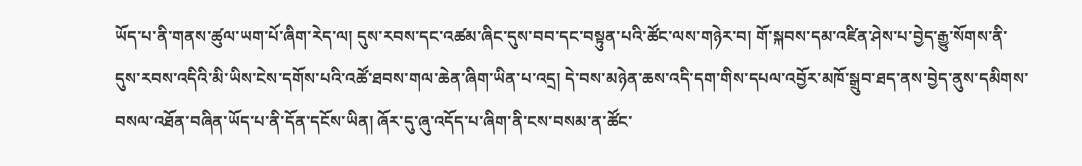ཡོད་པ་ནི་གནས་ཚུལ་ཡག་པོ་ཞིག་རེད་ལ། དུས་རབས་དང་འཚམ་ཞིང་དུས་བབ་དང་བསྟུན་པའི་ཚོང་ལས་གཉེར་བ། གོ་སྐབས་དམ་འཛིན་ཤེས་པ་བྱེད་རྒྱུ་སོགས་ནི་དུས་རབས་འདིའི་མི་ཡིས་ངེས་དགོས་པའི་འཚོ་ཐབས་གལ་ཆེན་ཞིག་ཡིན་པ་འདྲ། དེ་བས་མཉེན་ཆས་འདི་དག་གིས་དཔལ་འབྱོར་མཁོ་སྒྲུབ་ཐད་ནས་བྱེད་ནུས་དམིགས་བསལ་འཐོན་བཞིན་ཡོད་པ་ནི་དོན་དངོས་ཡིན། ཞོར་དུ་ཞུ་འདོད་པ་ཞིག་ནི་ངས་བསམ་ན་ཚོང་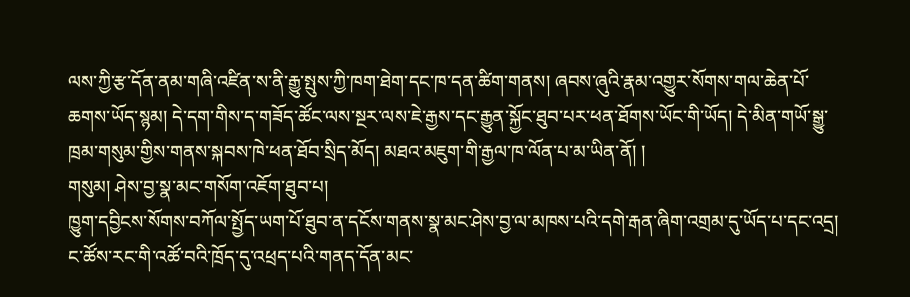ལས་ཀྱི་རྩ་དོན་ནམ་གཞི་འཛིན་ས་ནི་རྒྱུ་སྤུས་ཀྱི་ཁག་ཐེག་དང་ཁ་དན་ཚིག་གནས། ཞབས་ཞུའི་རྣམ་འགྱུར་སོགས་གལ་ཆེན་པོ་ཆགས་ཡོད་སྙམ། དེ་དག་གིས་ད་གཟོད་ཚོང་ལས་སྔར་ལས་ཇེ་རྒྱས་དང་རྒྱུན་སྐྱོང་ཐུབ་པར་ཕན་ཐོགས་ཡོང་གི་ཡོད། དེ་མིན་གཡོ་སྒྱུ་ཁྲམ་གསུམ་གྱིས་གནས་སྐབས་ཁེ་ཕན་ཐོབ་སྲིད་མོད། མཐའ་མཇུག་གི་རྒྱལ་ཁ་ལོན་པ་མ་ཡིན་ནོ། །
གསུམ། ཤེས་བྱ་སྣ་མང་གསོག་འཇོག་ཐུབ་པ།
ཁྱུག་དབྱིངས་སོགས་བཀོལ་སྤྱོད་ཡག་པོ་ཐུབ་ན་དངོས་གནས་སྣ་མང་ཤེས་བྱ་ལ་མཁས་པའི་དགེ་རྒན་ཞིག་འགྲམ་དུ་ཡོད་པ་དང་འདྲ། ང་ཚོས་རང་གི་འཚོ་བའི་ཁྲོད་དུ་འཕྲད་པའི་གནད་དོན་མང་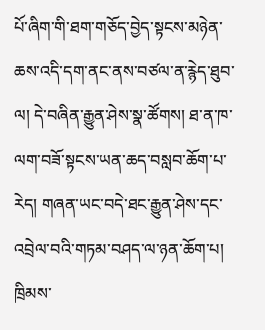པོ་ཞིག་གི་ཐག་གཅོད་བྱེད་སྟངས་མཉེན་ཆས་འདི་དག་ནང་ནས་བཙལ་ན་རྙེད་ཐུབ་ལ། དེ་བཞིན་རྒྱུན་ཤེས་སྣ་ཚོགས། ཐ་ན་ཁ་ལག་བཟོ་སྟངས་ཡན་ཆད་བསླབ་ཆོག་པ་རེད། གཞན་ཡང་བདེ་ཐང་རྒྱུན་ཤེས་དང་འབྲེལ་བའི་གཏམ་བཤད་ལ་ཉན་ཆོག་པ། ཁྲིམས་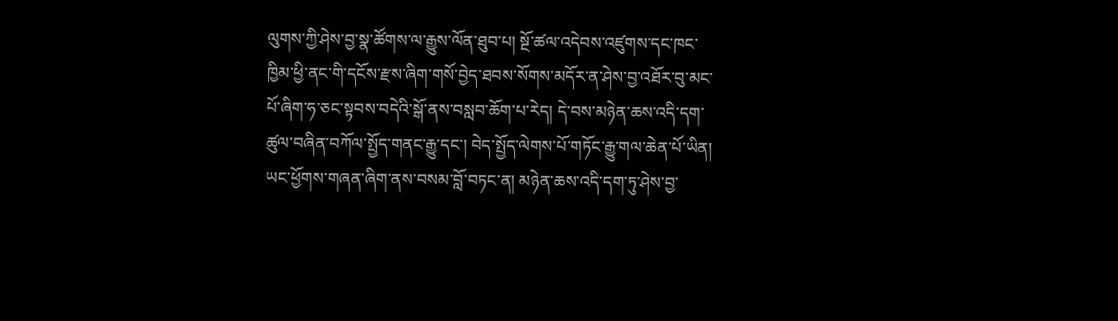ལུགས་ཀྱི་ཤེས་བྱ་སྣ་ཚོགས་ལ་རྒྱུས་ལོན་ཐུབ་པ། སྔོ་ཚལ་འདེབས་འཛུགས་དང་ཁང་ཁྱིམ་ཕྱི་ནང་གི་དངོས་རྫས་ཞིག་གསོ་བྱེད་ཐབས་སོགས་མདོར་ན་ཤེས་བྱ་འཐོར་བུ་མང་པོ་ཞིག་ཧ་ཅང་སྟབས་བདེའི་སྒོ་ནས་བསླབ་ཆོག་པ་རེད། དེ་བས་མཉེན་ཆས་འདི་དག་ཚུལ་བཞིན་བཀོལ་སྤྱོད་གནང་རྒྱུ་དང་། བེད་སྤྱོད་ལེགས་པོ་གཏོང་རྒྱུ་གལ་ཆེན་པོ་ཡིན། ཡང་ཕྱོགས་གཞན་ཞིག་ནས་བསམ་བློ་བཏང་ན། མཉེན་ཆས་འདི་དག་ཏུ་ཤེས་བྱ་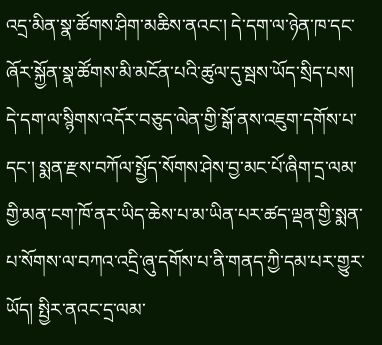འདྲ་མིན་སྣ་ཚོགས་ཤིག་མཆིས་ནའང་། དེ་དག་ལ་ཉེན་ཁ་དང་ཞོར་སྐྱོན་སྣ་ཚོགས་མི་མངོན་པའི་ཚུལ་དུ་སྦས་ཡོད་སྲིད་པས། དེ་དག་ལ་སྙིགས་འདོར་བཅུད་ལེན་གྱི་སྒོ་ནས་འཇུག་དགོས་པ་དང་། སྨན་རྫས་བཀོལ་སྤྱོད་སོགས་ཤེས་བྱ་མང་པོ་ཞིག་དྲ་ལམ་གྱི་མན་ངག་ཁོ་ནར་ཡིད་ཆེས་པ་མ་ཡིན་པར་ཚད་ལྡན་གྱི་སྨན་པ་སོགས་ལ་བཀའ་འདྲི་ཞུ་དགོས་པ་ནི་གནད་ཀྱི་དམ་པར་གྱུར་ཡོད། སྤྱིར་ནའང་དྲ་ལམ་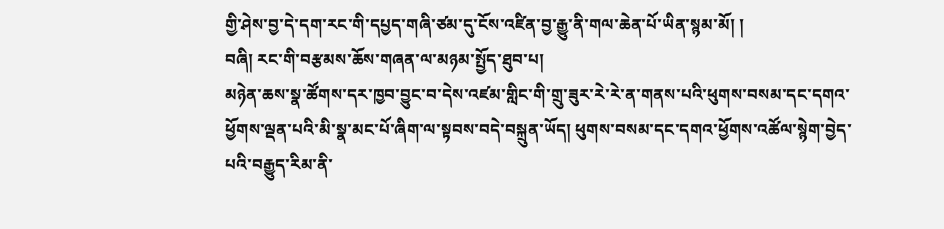གྱི་ཤེས་བྱ་དེ་དག་རང་གི་དཔྱད་གཞི་ཙམ་དུ་ངོས་འཛིན་བྱ་རྒྱུ་ནི་གལ་ཆེན་པོ་ཡིན་སྙམ་མོ། །
བཞི། རང་གི་བརྩམས་ཆོས་གཞན་ལ་མཉམ་སྤྱོད་ཐུབ་པ།
མཉེན་ཆས་སྣ་ཚོགས་དར་ཁྱབ་བྱུང་བ་དེས་འཛམ་གླིང་གི་གྲུ་ཟུར་རེ་རེ་ན་གནས་པའི་ཕུགས་བསམ་དང་དགའ་ཕྱོགས་ལྡན་པའི་མི་སྣ་མང་པོ་ཞིག་ལ་སྟབས་བདེ་བསྐྲུན་ཡོད། ཕུགས་བསམ་དང་དགའ་ཕྱོགས་འཚོལ་སྙེག་བྱེད་པའི་བརྒྱུད་རིམ་ནི་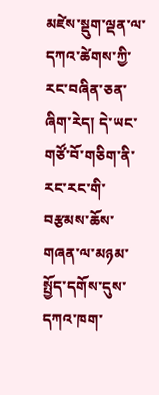མཛེས་སྡུག་ལྡན་ལ་དཀའ་ཚེགས་ཀྱི་རང་བཞིན་ཅན་ཞིག་རེད། དེ་ཡང་གཙོ་བོ་གཅིག་ནི་རང་རང་གི་བརྩམས་ཆོས་གཞན་ལ་མཉམ་སྤྱོད་དགོས་དུས་དཀའ་ཁག་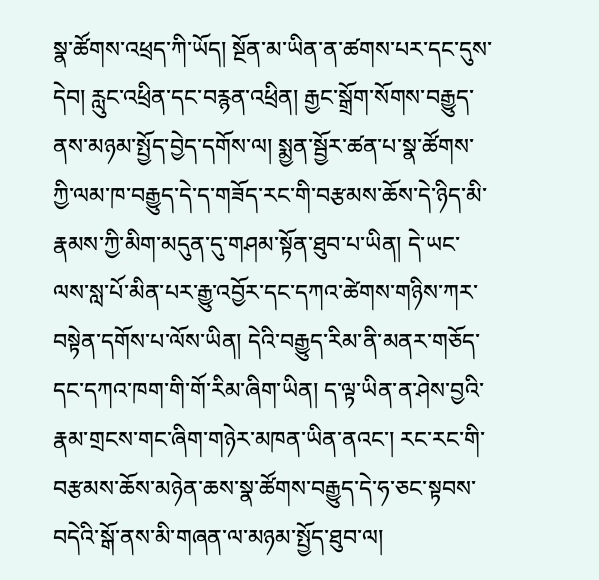སྣ་ཚོགས་འཕྲད་ཀི་ཡོད། སྔོན་མ་ཡིན་ན་ཚགས་པར་དང་དུས་དེབ། རླུང་འཕྲིན་དང་བརྙན་འཕྲིན། རྒྱང་སྒྲོག་སོགས་བརྒྱུད་ནས་མཉམ་སྤྱོད་བྱེད་དགོས་ལ། སྨྱན་སྦྱོར་ཚན་པ་སྣ་ཚོགས་ཀྱི་ལམ་ཁ་བརྒྱུད་དེ་ད་གཟོད་རང་གི་བརྩམས་ཆོས་དེ་ཉིད་མི་རྣམས་ཀྱི་མིག་མདུན་དུ་གཤམ་སྟོན་ཐུབ་པ་ཡིན། དེ་ཡང་ལས་སླ་པོ་མིན་པར་རྒྱུ་འབྱོར་དང་དཀའ་ཚེགས་གཉིས་ཀར་བསྟེན་དགོས་པ་ལོས་ཡིན། དེའི་བརྒྱུད་རིམ་ནི་མནར་གཅོད་དང་དཀའ་ཁག་གི་གོ་རིམ་ཞིག་ཡིན། ད་ལྟ་ཡིན་ན་ཤེས་བྱའི་རྣམ་གྲངས་གང་ཞིག་གཉེར་མཁན་ཡིན་ནའང་། རང་རང་གི་བརྩམས་ཆོས་མཉེན་ཆས་སྣ་ཚོགས་བརྒྱུད་དེ་ཧ་ཅང་སྟབས་བདེའི་སྒོ་ནས་མི་གཞན་ལ་མཉམ་སྤྱོད་ཐུབ་ལ།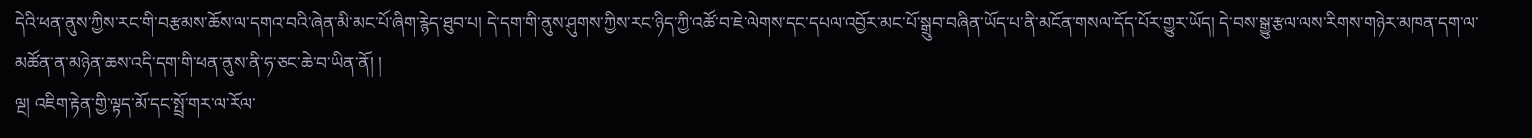དེའི་ཕན་ནུས་ཀྱིས་རང་གི་བརྩམས་ཆོས་ལ་དགའ་བའི་ཞེན་མི་མང་པོ་ཞིག་རྙེད་ཐུབ་པ། དེ་དག་གི་ནུས་ཤུགས་ཀྱིས་རང་ཉིད་ཀྱི་འཚོ་བ་ཇེ་ལེགས་དང་དཔལ་འབྱོར་མང་པོ་སྒྲུབ་བཞིན་ཡོད་པ་ནི་མངོན་གསལ་དོད་པོར་གྱུར་ཡོད། དེ་བས་སྒྱུ་རྩལ་ལས་རིགས་གཉེར་མཁན་དག་ལ་མཚོན་ན་མཉེན་ཆས་འདི་དག་གི་ཕན་ནུས་ནི་ཧ་ཅང་ཆེ་བ་ཡིན་ནོ། །
ལྔ། འཇིག་རྟེན་གྱི་ལྟད་མོ་དང་སྤྲོ་གར་ལ་རོལ་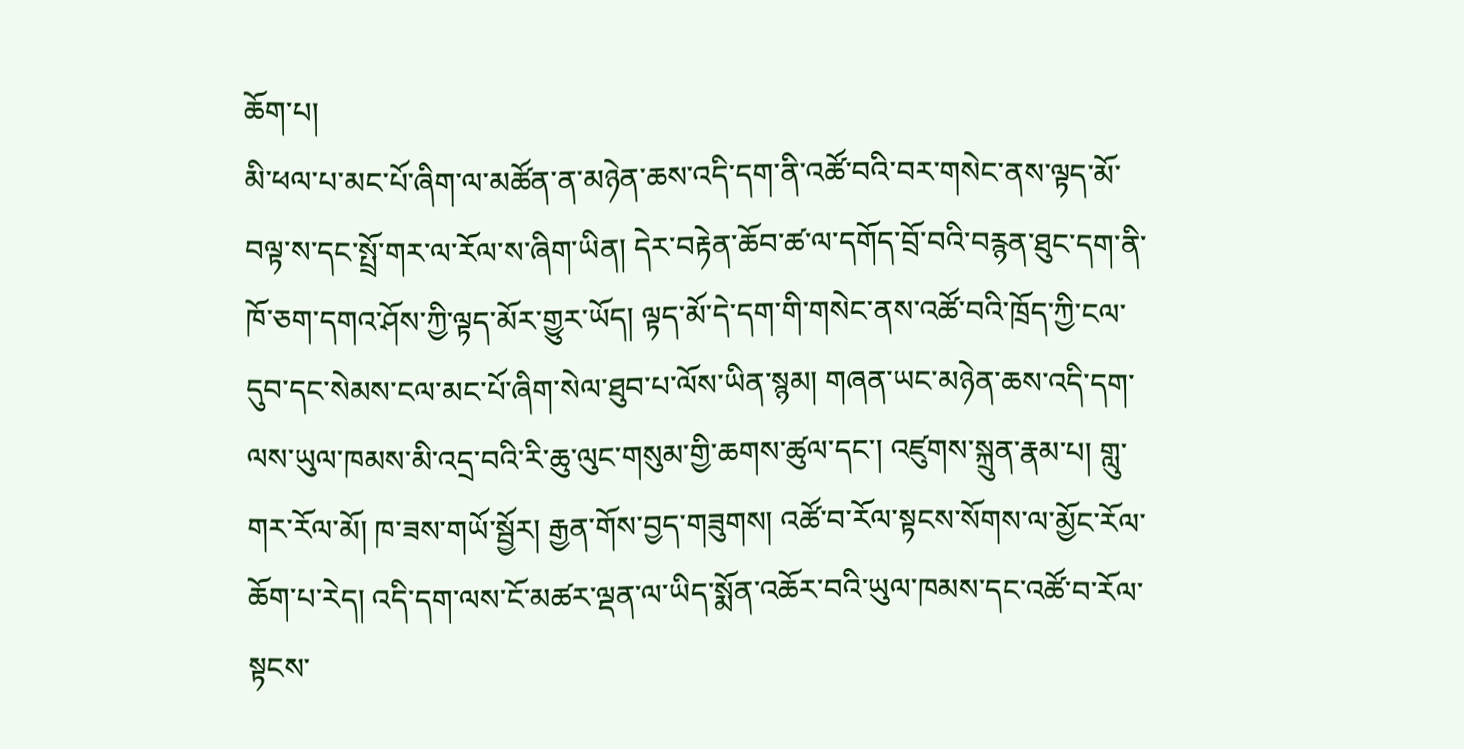ཆོག་པ།
མི་ཕལ་པ་མང་པོ་ཞིག་ལ་མཚོན་ན་མཉེན་ཆས་འདི་དག་ནི་འཚོ་བའི་བར་གསེང་ནས་ལྟད་མོ་བལྟ་ས་དང་སྤྲོ་གར་ལ་རོལ་ས་ཞིག་ཡིན། དེར་བརྟེན་ཆོབ་ཚ་ལ་དགོད་བྲོ་བའི་བརྙན་ཐུང་དག་ནི་ཁོ་ཅག་དགའ་ཤོས་ཀྱི་ལྟད་མོར་གྱུར་ཡོད། ལྟད་མོ་དེ་དག་གི་གསེང་ནས་འཚོ་བའི་ཁྲོད་ཀྱི་ངལ་དུབ་དང་སེམས་ངལ་མང་པོ་ཞིག་སེལ་ཐུབ་པ་ལོས་ཡིན་སྙམ། གཞན་ཡང་མཉེན་ཆས་འདི་དག་ལས་ཡུལ་ཁམས་མི་འདྲ་བའི་རི་ཆུ་ལུང་གསུམ་གྱི་ཆགས་ཚུལ་དང་། འཛུགས་སྐྲུན་རྣམ་པ། གླུ་གར་རོལ་མོ། ཁ་ཟས་གཡོ་སྦྱོར། རྒྱན་གོས་བྱད་གཟུགས། འཚོ་བ་རོལ་སྟངས་སོགས་ལ་མྱོང་རོལ་ཆོག་པ་རེད། འདི་དག་ལས་ངོ་མཚར་ལྡན་ལ་ཡིད་སྨོན་འཆོར་བའི་ཡུལ་ཁམས་དང་འཚོ་བ་རོལ་སྟངས་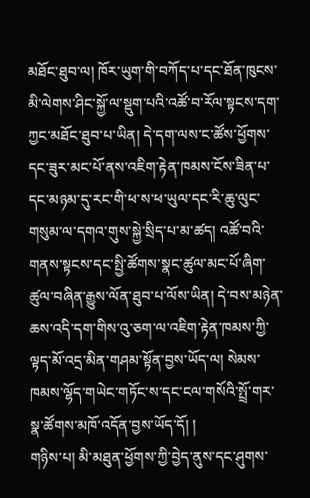མཐོང་ཐུབ་ལ། ཁོར་ཡུག་གི་བཀོད་པ་དང་ཐོན་ཁུངས་མི་ལེགས་ཤིང་སྐྱོ་ལ་སྡུག་པའི་འཚོ་བ་རོལ་སྟངས་དག་ཀྱང་མཐོང་ཐུབ་པ་ཡིན། དེ་དག་ལས་ང་ཚོས་ཕྱོགས་དང་ཟུར་མང་པོ་ནས་འཇིག་རྟེན་ཁམས་ངོས་ཟིན་པ་དང་མཉམ་དུ་རང་གི་ཕ་ས་ཕ་ཡུལ་དང་རི་ཆུ་ལུང་གསུམ་ལ་དགའ་གུས་སྐྱེ་སྲིད་པ་མ་ཚད། འཚོ་བའི་གནས་སྟངས་དང་སྤྱི་ཚོགས་སྣང་ཚུལ་མང་པོ་ཞིག་ཚུལ་བཞིན་རྒྱུས་ལོན་ཐུབ་པ་ལོས་ཡིན། དེ་བས་མཉེན་ཆས་འདི་དག་གིས་འུ་ཅག་ལ་འཇིག་རྟེན་ཁམས་ཀྱི་ལྟད་མོ་འདྲ་མིན་གཤམ་སྟོན་བྱས་ཡོད་ལ། སེམས་ཁམས་ལྷོད་གཡེང་གཏོང་ས་དང་ངལ་གསོའི་སྤྲོ་གར་སྣ་ཚོགས་མཁོ་འདོན་བྱས་ཡོད་དོ། །
གཉིས་པ། མི་མཐུན་ཕྱོགས་ཀྱི་བྱེད་ནུས་དང་ཤུགས་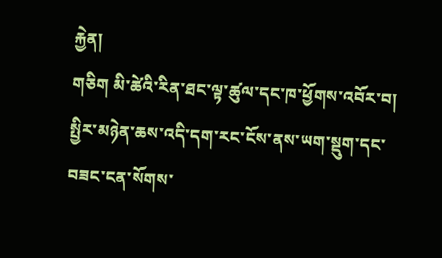རྐྱེན།
གཅིག མི་ཚེའི་རིན་ཐང་ལྟ་ཚུལ་དང་ཁ་ཕྱོགས་འབོར་བ།
སྤྱིར་མཉེན་ཆས་འདི་དག་རང་ངོས་ནས་ཡག་སྡུག་དང་བཟང་ངན་སོགས་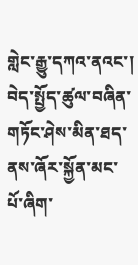གླེང་རྒྱུ་དཀའ་ནའང་། བེད་སྤྱོད་ཚུལ་བཞིན་གཏོང་ཤེས་མིན་ཐད་ནས་ཞོར་སྐྱོན་མང་པོ་ཞིག་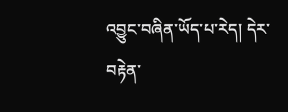འབྱུང་བཞིན་ཡོད་པ་རེད། དེར་བརྟེན་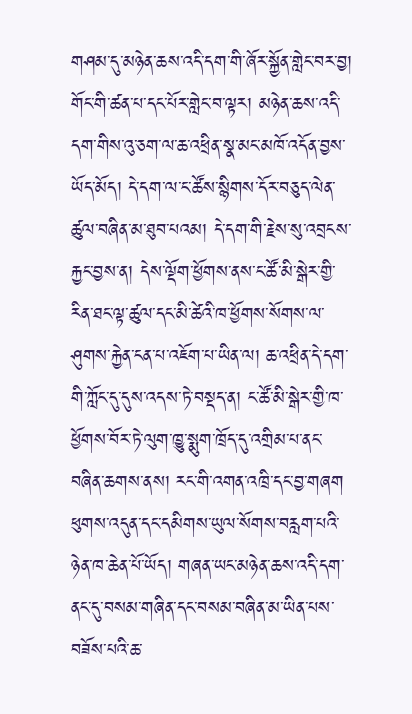གཤམ་དུ་མཉེན་ཆས་འདི་དག་གི་ཞོར་སྐྱོན་གླེང་བར་བྱ། གོང་གི་ཚན་པ་དང་པོར་གླེང་བ་ལྟར། མཉེན་ཆས་འདི་དག་གིས་འུ་ཅག་ལ་ཆ་འཕྲིན་སྣ་མང་མཁོ་འདོན་བྱས་ཡོད་མོད། དེ་དག་ལ་ང་ཚོས་སྙིགས་དོར་བཅུད་ལེན་ཚུལ་བཞིན་མ་ཐུབ་པའམ། དེ་དག་གི་རྗེས་སུ་འབྲངས་རྐྱང་བྱས་ན། དེས་ལྡོག་ཕྱོགས་ནས་ང་ཚོ་མི་སྒེར་གྱི་རིན་ཐང་ལྟ་ཚུལ་དང་མི་ཚེའི་ཁ་ཕྱོགས་སོགས་ལ་ཤུགས་རྐྱེན་ངན་པ་འཇོག་པ་ཡིན་ལ། ཆ་འཕྲིན་དེ་དག་གི་ཀློང་དུ་དུས་འདས་ཏེ་བསྡད་ན། ང་ཚོ་མི་སྒེར་གྱི་ཁ་ཕྱོགས་བོར་ཏེ་ལུག་ཁྱུ་སྨུག་ཁྲོད་དུ་འགྲིམ་པ་ནང་བཞིན་ཆགས་ནས། རང་གི་འགན་འཁྲི་དང་བྱ་གཞག ཕུགས་འདུན་དང་དམིགས་ཡུལ་སོགས་བརླག་པའི་ཉེན་ཁ་ཆེན་པོ་ཡོད། གཞན་ཡང་མཉེན་ཆས་འདི་དག་ནང་དུ་བསམ་གཞིན་དང་བསམ་བཞིན་མ་ཡིན་པས་བཟོས་པའི་ཆ་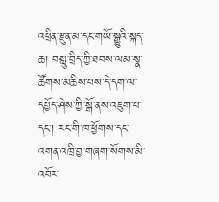འཕྲིན་རྫུན་མ་དང་གཡོ་སྒྱུའི་སྐད་ཆ། བསླུ་བྲིད་ཀྱི་ཐབས་ལམ་སྣ་ཚོགས་མཆིས་པས་དེ་དག་ལ་དཔྱོད་ཤེས་ཀྱི་སྒོ་ནས་འཇུག་པ་དང་། རང་གི་ཁ་ཕྱོགས་དང་འགན་འཁྲི་བྱ་གཞག་སོགས་མི་འབོར་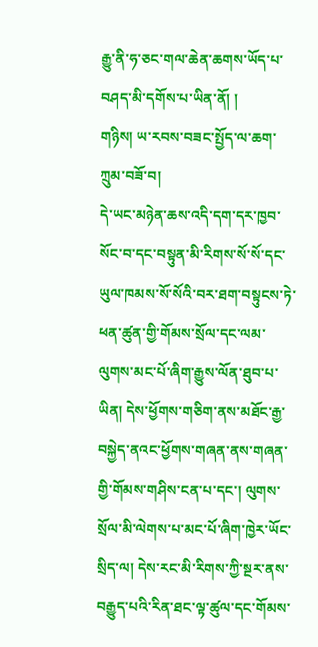རྒྱུ་ནི་ཧ་ཅང་གལ་ཆེན་ཆགས་ཡོད་པ་བཤད་མི་དགོས་པ་ཡིན་ནོ། །
གཉིས། ཡ་རབས་བཟང་སྤྱོད་ལ་ཆག་ཀྲུམ་བཟོ་བ།
དེ་ཡང་མཉེན་ཆས་འདི་དག་དར་ཁྱབ་སོང་བ་དང་བསྟུན་མི་རིགས་སོ་སོ་དང་ཡུལ་ཁམས་སོ་སོའི་བར་ཐག་བསྟུངས་ཏེ་ཕན་ཚུན་གྱི་གོམས་སྲོལ་དང་ལམ་ལུགས་མང་པོ་ཞིག་རྒྱུས་ལོན་ཐུབ་པ་ཡིན། དེས་ཕྱོགས་གཅིག་ནས་མཐོང་རྒྱ་བསྐྱེད་ནའང་ཕྱོགས་གཞན་ནས་གཞན་གྱི་གོམས་གཤིས་ངན་པ་དང་། ལུགས་སྲོལ་མི་ལེགས་པ་མང་པོ་ཞིག་ཁྱེར་ཡོང་སྲིད་ལ། དེས་རང་མི་རིགས་ཀྱི་སྔར་ནས་བརྒྱུད་པའི་རིན་ཐང་ལྟ་ཚུལ་དང་གོམས་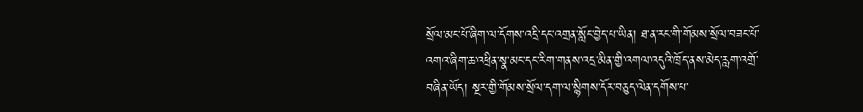སྲོལ་མང་པོ་ཞིག་ལ་དོགས་འདྲི་དང་འགྲན་སློང་བྱེད་པ་ཡིན། ཐ་ན་རང་གི་གོམས་སྲོལ་བཟང་པོ་འགའ་ཞིག་ཆ་འཕྲིན་སྣ་མང་དང་རིག་གནས་འདྲ་མིན་གྱི་འགལ་འདུའི་ཁྲོད་ནས་མེད་རླག་འགྲོ་བཞིན་ཡོད། སྔར་གྱི་གོམས་སྲོལ་དག་ལ་སྙིགས་དོར་བཅུད་ལེན་དགོས་པ་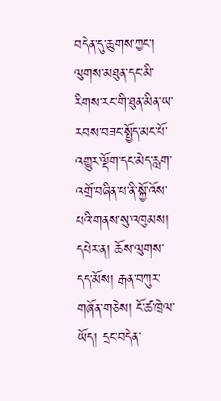བདེན་དུ་ཆུགས་ཀྱང་། ལུགས་མཐུན་དང་མི་རིགས་རང་གི་ཐུན་མིན་ཡ་རབས་བཟང་སྤྱོད་མང་པོ་འགྱུར་ལྡོག་དང་མེད་རླག་འགྲོ་བཞིན་པ་ནི་སྐྱོ་འོས་པའི་གནས་སུ་འཁུམས། དཔེར་ན། ཆོས་ལུགས་དད་མོས། རྒན་བཀུར་གཞོན་གཅེས། ངོ་ཚ་ཁྲེལ་ཡོད། དྲང་བདེན་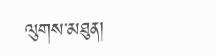ལུགས་མཐུན།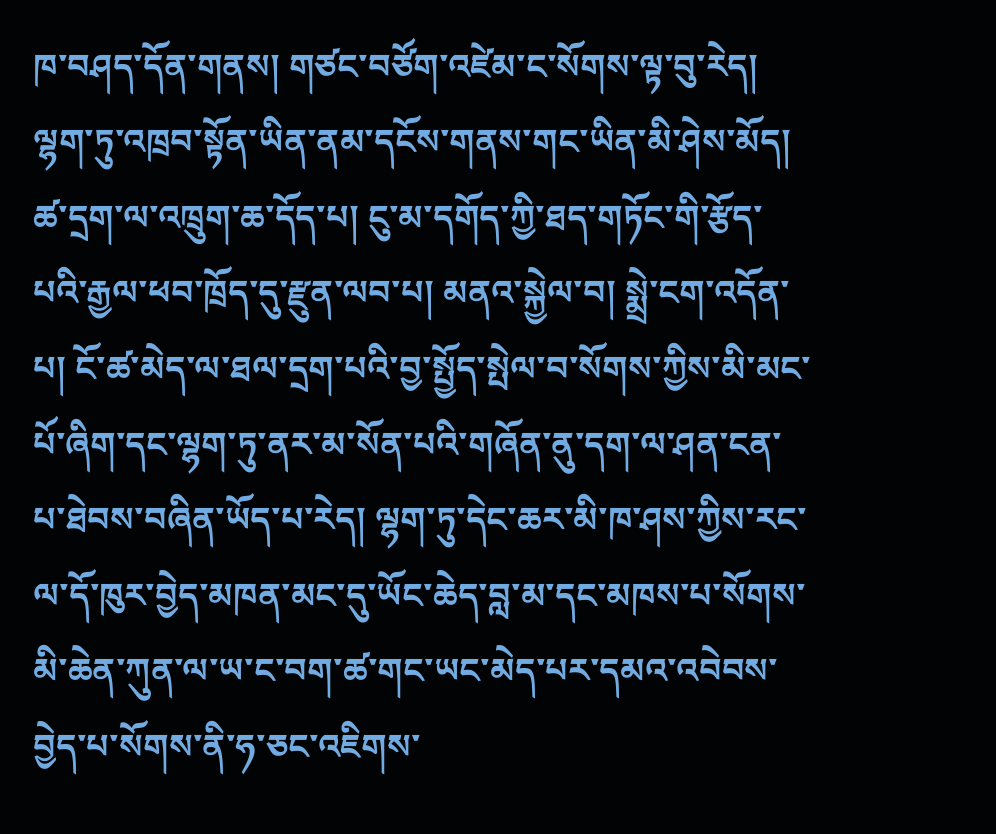ཁ་བཤད་དོན་གནས། གཙང་བཙོག་འཛེམ་ང་སོགས་ལྟ་བུ་རེད། ལྷག་ཏུ་འཁྲབ་སྟོན་ཡིན་ནམ་དངོས་གནས་གང་ཡིན་མི་ཤེས་མོད། ཚ་དྲག་ལ་འཁྲུག་ཆ་དོད་པ། ངུ་མ་དགོད་ཀྱི་ཐད་གཏོང་གི་རྩོད་པའི་རྒྱལ་ཕབ་ཁྲོད་དུ་རྫུན་ལབ་པ། མནའ་སྐྱེལ་བ། སྨྲེ་ངག་འདོན་པ། ངོ་ཚ་མེད་ལ་ཐལ་དྲག་པའི་བྱ་སྤྱོད་སྤེལ་བ་སོགས་ཀྱིས་མི་མང་པོ་ཞིག་དང་ལྷག་ཏུ་ནར་མ་སོན་པའི་གཞོན་ནུ་དག་ལ་ཤན་ངན་པ་ཐེབས་བཞིན་ཡོད་པ་རེད། ལྷག་ཏུ་དེང་ཆར་མི་ཁ་ཤས་ཀྱིས་རང་ལ་དོ་ཁུར་བྱེད་མཁན་མང་དུ་ཡོང་ཆེད་བླ་མ་དང་མཁས་པ་སོགས་མི་ཆེན་ཀུན་ལ་ཡ་ང་བག་ཚ་གང་ཡང་མེད་པར་དམའ་འབེབས་བྱེད་པ་སོགས་ནི་ཧ་ཅང་འཇིགས་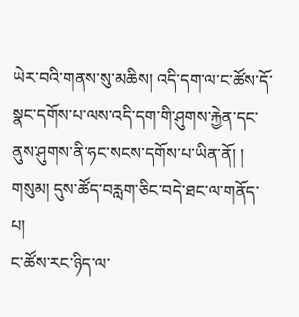ཡེར་བའི་གནས་སུ་མཆིས། འདི་དག་ལ་ང་ཚོས་དོ་སྣང་དགོས་པ་ལས་འདི་དག་གི་ཤུགས་རྐྱེན་དང་ནུས་ཤུགས་ནི་ཧང་སངས་དགོས་པ་ཡིན་ནོ། །
གསུམ། དུས་ཚོད་བརླག་ཅིང་བདེ་ཐང་ལ་གནོད་པ།
ང་ཚོས་རང་ཉིད་ལ་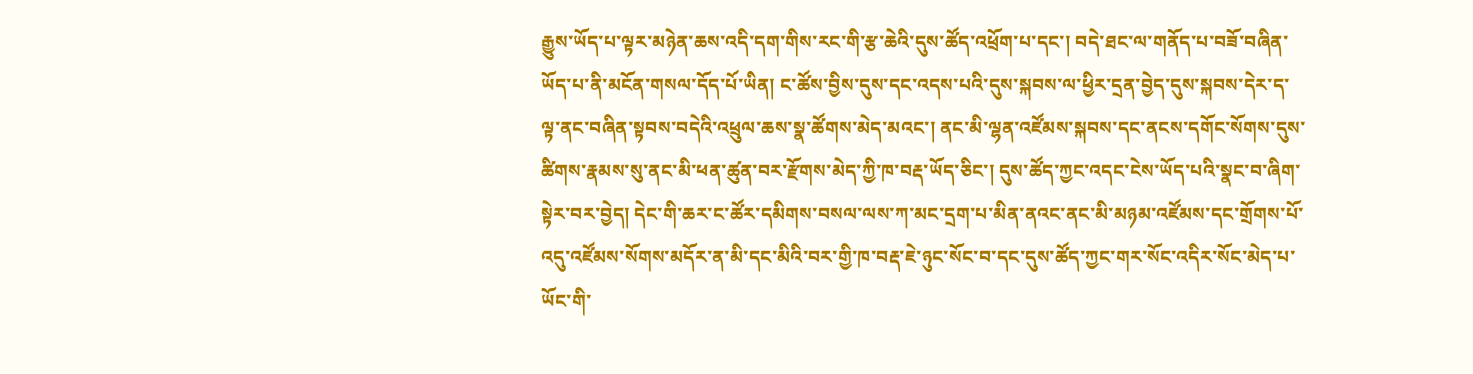རྒྱུས་ཡོད་པ་ལྟར་མཉེན་ཆས་འདི་དག་གིས་རང་གི་རྩ་ཆེའི་དུས་ཚོད་འཕྲོག་པ་དང་། བདེ་ཐང་ལ་གནོད་པ་བཟོ་བཞིན་ཡོད་པ་ནི་མངོན་གསལ་དོད་པོ་ཡིན། ང་ཚོས་བྱིས་དུས་དང་འདས་པའི་དུས་སྐབས་ལ་ཕྱིར་དྲན་བྱེད་དུས་སྐབས་དེར་ད་ལྟ་ནང་བཞིན་སྟབས་བདེའི་འཕྲུལ་ཆས་སྣ་ཚོགས་མེད་མའང་། ནང་མི་ལྷན་འཛོམས་སྐབས་དང་ནངས་དགོང་སོགས་དུས་ཚིགས་རྣམས་སུ་ནང་མི་ཕན་ཚུན་བར་རྫོགས་མེད་ཀྱི་ཁ་བརྡ་ཡོད་ཅིང་། དུས་ཚོད་ཀྱང་འདང་ངེས་ཡོད་པའི་སྣང་བ་ཞིག་སྟེར་བར་བྱེད། དེང་གི་ཆར་ང་ཚོར་དམིགས་བསལ་ལས་ཀ་མང་དྲག་པ་མིན་ནའང་ནང་མི་མཉམ་འཛོམས་དང་གྲོགས་པོ་འདུ་འཛོམས་སོགས་མདོར་ན་མི་དང་མིའི་བར་གྱི་ཁ་བརྡ་ཇེ་ཉུང་སོང་བ་དང་དུས་ཚོད་ཀྱང་གར་སོང་འདིར་སོང་མེད་པ་ཡོང་གི་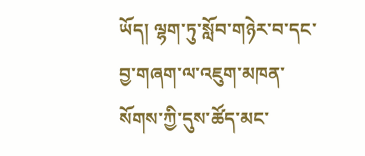ཡོད། ལྷག་ཏུ་སློབ་གཉེར་བ་དང་བྱ་གཞག་ལ་འཇུག་མཁན་སོགས་ཀྱི་དུས་ཚོད་མང་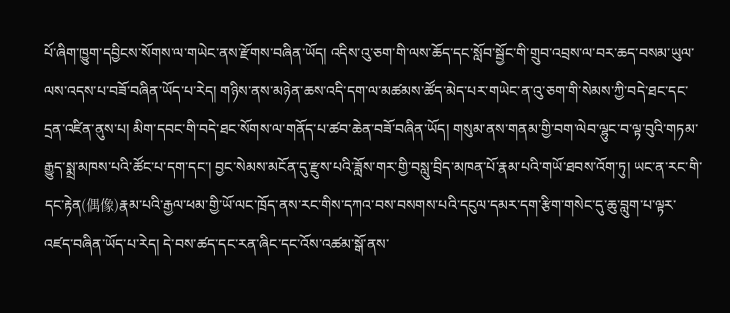པོ་ཞིག་ཁྱུག་དབྱིངས་སོགས་ལ་གཡེང་ནས་རྫོགས་བཞིན་ཡོད། འདིས་འུ་ཅག་གི་ལས་ཆོད་དང་སློབ་སྦྱོང་གི་གྲུབ་འབྲས་ལ་བར་ཆད་བསམ་ཡུལ་ལས་འདས་པ་བཟོ་བཞིན་ཡོད་པ་རེད། གཉིས་ནས་མཉེན་ཆས་འདི་དག་ལ་མཚམས་ཚོད་མེད་པར་གཡེང་ན་འུ་ཅག་གི་སེམས་ཀྱི་བདེ་ཐང་དང་དྲན་འཛིན་ནུས་པ། མིག་དབང་གི་བདེ་ཐང་སོགས་ལ་གནོད་པ་ཚབ་ཆེན་བཟོ་བཞིན་ཡོད། གསུམ་ནས་གནམ་གྱི་བག་ལེབ་ལྷུང་བ་ལྟ་བུའི་གཏམ་རྒྱུད་སྨྲ་མཁས་པའི་ཚོང་པ་དག་དང་། བྱང་སེམས་མངོན་དུ་རྫུས་པའི་ཟློས་གར་གྱི་བསླུ་བྲིད་མཁན་པོ་རྣམ་པའི་གཡོ་ཐབས་འོག་ཏུ། ཡང་ན་རང་གི་དང་རྟེན(偶像)རྣམ་པའི་རྒྱལ་ཕམ་གྱི་ཡོ་ལང་ཁྲོད་ནས་རང་གིས་དཀའ་བས་བསགས་པའི་དངུལ་དམར་དག་རྩིག་གསེང་དུ་ཆུ་བླུག་པ་ལྟར་འཛད་བཞིན་ཡོད་པ་རེད། དེ་བས་ཚད་དང་རན་ཞིང་དང་འོས་འཚམ་སྒོ་ནས་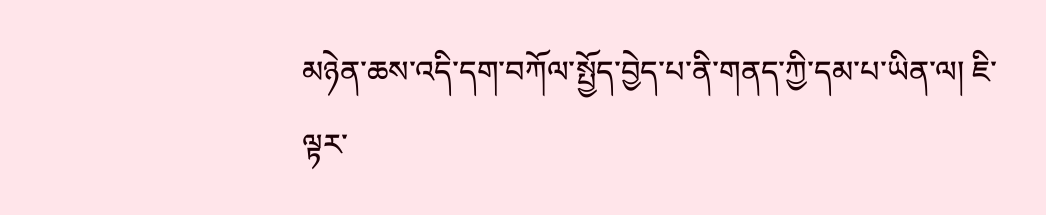མཉེན་ཆས་འདི་དག་བཀོལ་སྤྱོད་བྱེད་པ་ནི་གནད་ཀྱི་དམ་པ་ཡིན་ལ། ཇི་ལྟར་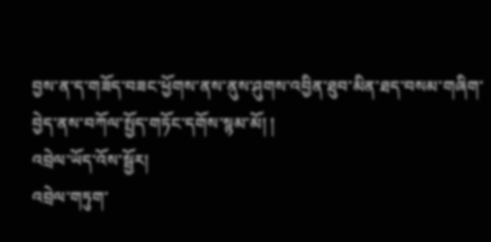བྱས་ན་ད་གཟོད་བཟང་ཕྱོགས་ནས་ནུས་ཤུགས་འབྱིན་ཐུབ་མིན་ཐད་བསམ་གཞིག་བྱེད་ནས་བཀོལ་སྤྱོད་གཏོང་དགོས་སྙམ་མོ། །
འབྲེལ་ཡོད་འོས་སྦྱོར།
འབྲེལ་གཏུག་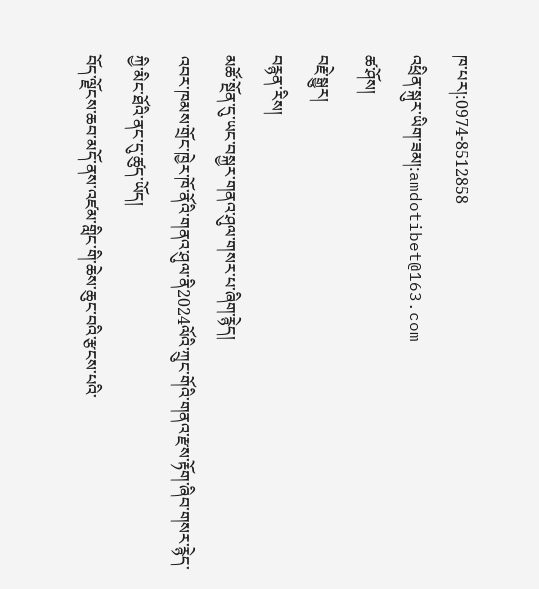ཁ་པར།:0974-8512858
འཕྲིན་སྐུར་ཡིག་ཟམ།:amdotibet@163.com
ཚ་ཤོས།
བརྗེ་སྒྱུར།
བརྙན་རིས།
མཚོ་སྔོན་དུ་ཡང་བསྐྱར་གནའ་ཤུལ་གསར་པ་ཞིག་རྙེད།
འབར་ཁམས་གྲོང་ཁྱེར་ཁོ་ནོའི་གནའ་ཤུལ་ནི2024ལོའི་ཀྲུང་གོའི་གནའ་རྫས་རྟོག་ཞིབ་གསར་རྙེད་ཀྱི་མིང་ཐོའི་ནང་དུ་ཚུད་ཡོད།
བོད་ལྗོངས་ཆབ་མདོ་ནས་འཛམ་གླིང་གི་ཆེས་ཆུང་བའི་རྩངས་པའི་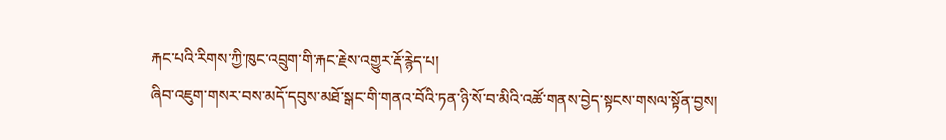རྐང་པའི་རིགས་ཀྱི་ཁུང་འབྲུག་གི་རྐང་རྗེས་འགྱུར་རྡོ་རྙེད་པ།
ཞིབ་འཇུག་གསར་བས་མདོ་དབུས་མཐོ་སྒང་གི་གནའ་བོའི་ཏན་ཉི་སོ་བ་མིའི་འཚོ་གནས་བྱེད་སྟངས་གསལ་སྟོན་བྱས།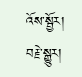འོས་སྦྱོར།
བརྗེ་སྒྱུར།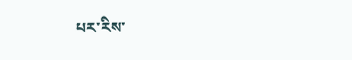པར་རིས་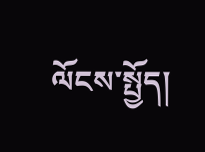ལོངས་སྤྱོད།